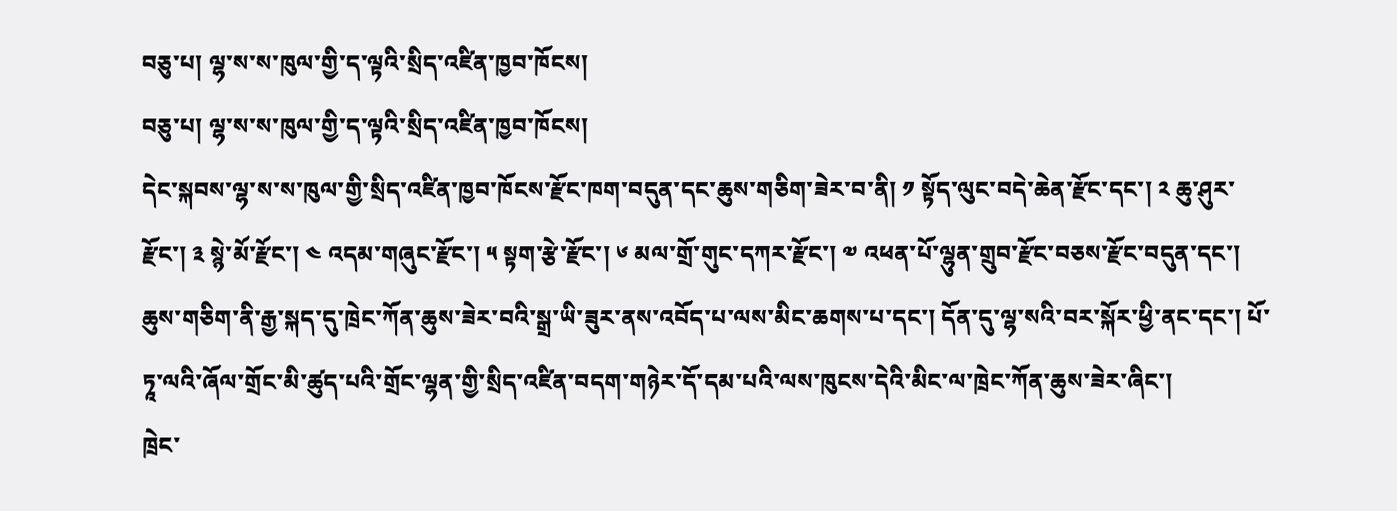བཅུ་པ། ལྷ་ས་ས་ཁུལ་གྱི་ད་ལྟའི་སྲིད་འཛིན་ཁྱབ་ཁོངས།
བཅུ་པ། ལྷ་ས་ས་ཁུལ་གྱི་ད་ལྟའི་སྲིད་འཛིན་ཁྱབ་ཁོངས།
དེང་སྐབས་ལྷ་ས་ས་ཁུལ་གྱི་སྲིད་འཛིན་ཁྱབ་ཁོངས་རྫོང་ཁག་བདུན་དང་ཆུས་གཅིག་ཟེར་བ་ནི། ༡ སྟོད་ལུང་བདེ་ཆེན་རྫོང་དང་། ༢ ཆུ་ཤུར་རྫོང་། ༣ སྙེ་མོ་རྫོང་། ༤ འདམ་གཞུང་རྫོང་། ༥ སྟག་རྩེ་རྫོང་། ༦ མལ་གྲོ་གུང་དཀར་རྫོང་། ༧ འཕན་པོ་ལྷུན་གྲུབ་རྫོང་བཅས་རྫོང་བདུན་དང་། ཆུས་གཅིག་ནི་རྒྱ་སྐད་དུ་ཁྲེང་ཀོན་ཆུས་ཟེར་བའི་སྒྲ་ཡི་ཟུར་ནས་འབོད་པ་ལས་མིང་ཆགས་པ་དང་། དོན་དུ་ལྷ་སའི་བར་སྐོར་ཕྱི་ནང་དང་། པོ་ཏཱ་ལའི་ཞོལ་གྲོང་མི་ཚུད་པའི་གྲོང་ལྷན་གྱི་སྲིད་འཛིན་བདག་གཉེར་དོ་དམ་པའི་ལས་ཁུངས་དེའི་མིང་ལ་ཁྲེང་ཀོན་ཆུས་ཟེར་ཞིང་།
ཁྲེང་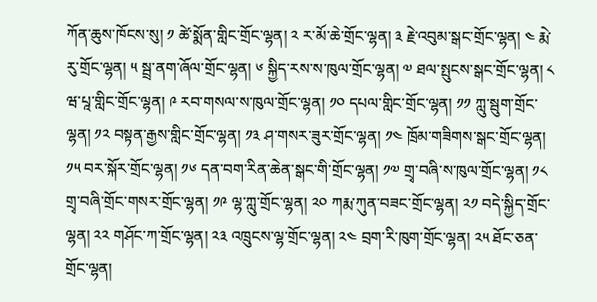ཀོན་ཆུས་ཁོངས་སུ། ༡ ཚེ་སྨོན་གླིང་གྲོང་ལྷན། ༢ ར་མོ་ཆེ་གྲོང་ལྷན། ༣ རྗེ་འབུམ་སྒང་གྲོང་ལྷན། ༤ རྨེ་རུ་གྲོང་ལྷན། ༥ སྦྲ་ནག་ཞོལ་གྲོང་ལྷན། ༦ སྐྱིད་རས་ས་ཁུལ་གྲོང་ལྷན། ༧ ཐལ་སྤུངས་སྒང་གྲོང་ལྷན། ༨ ཝ་པཱ་གླིང་གྲོང་ལྷན། ༩ རབ་གསལ་ས་ཁུལ་གྲོང་ལྷན། ༡༠ དཔལ་གླིང་གྲོང་ལྷན། ༡༡ ཀླུ་སྦུག་གྲོང་ལྷན། ༡༢ བསྟན་རྒྱས་གླིང་གྲོང་ལྷན། ༡༣ ཤ་གསར་ཟུར་གྲོང་ལྷན། ༡༤ ཁྲོམ་གཟིགས་སྒང་གྲོང་ལྷན། ༡༥ བར་སྐོར་གྲོང་ལྷན། ༡༦ དན་བག་རིན་ཆེན་སྒང་གི་གྲོང་ལྷན། ༡༧ གྲྭ་བཞི་ས་ཁུལ་གྲོང་ལྷན། ༡༨ གྲྭ་བཞི་གྲོང་གསར་གྲོང་ལྷན། ༡༩ ལྷ་ཀླུ་གྲོང་ལྷན། ༢༠ ཀརྨ་ཀུན་བཟང་གྲོང་ལྷན། ༢༡ བདེ་སྐྱིད་གྲོང་ལྷན། ༢༢ གཤོང་ཀ་གྲོང་ལྷན། ༢༣ འཁྲུངས་ལྷ་གྲོང་ལྷན། ༢༤ བྲག་རི་ཁུག་གྲོང་ལྷན། ༢༥ ཐོང་ཅན་གྲོང་ལྷན།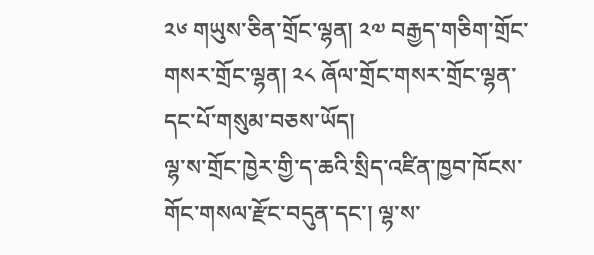༢༦ གཡུས་ཅིན་གྲོང་ལྷན། ༢༧ བརྒྱད་གཅིག་གྲོང་གསར་གྲོང་ལྷན། ༢༨ ཞོལ་གྲོང་གསར་གྲོང་ལྷན་དང་པོ་གསུམ་བཅས་ཡོད།
ལྷ་ས་གྲོང་ཁྱེར་གྱི་ད་ཆའི་སྲིད་འཛིན་ཁྱབ་ཁོངས་གོང་གསལ་རྫོང་བདུན་དང་། ལྷ་ས་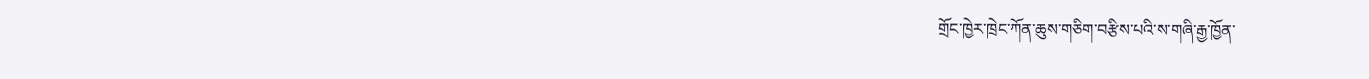གྲོང་ཁྱེར་ཁྲེང་ཀོན་ཆུས་གཅིག་བརྩིས་པའི་ས་གཞི་རྒྱ་ཁྱོན་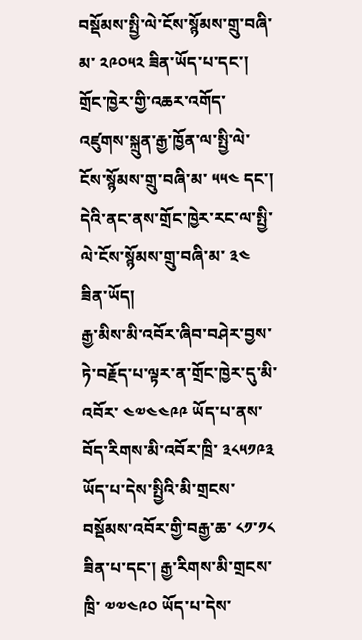བསྡོམས་སྤྱི་ལེ་ངོས་སྙོམས་གྲུ་བཞི་མ་ ༢༩༠༥༢ ཟིན་ཡོད་པ་དང་། གྲོང་ཁྱེར་གྱི་འཆར་འགོད་འཛུགས་སྐྲུན་རྒྱ་ཁྱོན་ལ་སྤྱི་ལེ་ངོས་སྙོམས་གྲུ་བཞི་མ་ ༥༥༤ དང་། དེའི་ནང་ནས་གྲོང་ཁྱེར་རང་ལ་སྤྱི་ལེ་ངོས་སྙོམས་གྲུ་བཞི་མ་ ༣༤ ཟིན་ཡོད།
རྒྱ་མིས་མི་འབོར་ཞིབ་བཤེར་བྱས་ཏེ་བརྗོད་པ་ལྟར་ན་གྲོང་ཁྱེར་དུ་མི་འབོར་ ༤༧༤༤༩༩ ཡོད་པ་ནས་བོད་རིགས་མི་འབོར་ཁྲི་ ༣༨༥༡༩༣ ཡོད་པ་དེས་སྤྱིའི་མི་གྲངས་བསྡོམས་འབོར་གྱི་བརྒྱ་ཆ་ ༨༡་༡༨ ཟིན་པ་དང་། རྒྱ་རིགས་མི་གྲངས་ཁྲི་ ༧༧༤༩༠ ཡོད་པ་དེས་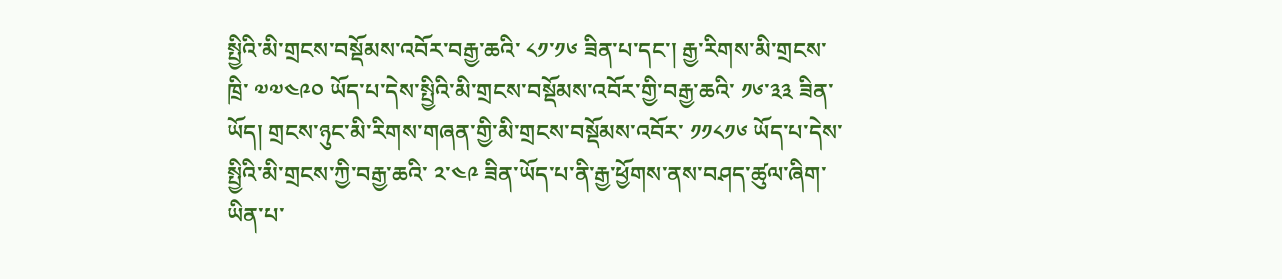སྤྱིའི་མི་གྲངས་བསྡོམས་འབོར་བརྒྱ་ཆའི་ ༨༡་༡༦ ཟིན་པ་དང་། རྒྱ་རིགས་མི་གྲངས་ཁྲི་ ༧༧༤༩༠ ཡོད་པ་དེས་སྤྱིའི་མི་གྲངས་བསྡོམས་འབོར་གྱི་བརྒྱ་ཆའི་ ༡༦་༣༣ ཟིན་ཡོད། གྲངས་ཉུང་མི་རིགས་གཞན་གྱི་མི་གྲངས་བསྡོམས་འབོར་ ༡༡༨༡༦ ཡོད་པ་དེས་སྤྱིའི་མི་གྲངས་ཀྱི་བརྒྱ་ཆའི་ ༢་༤༩ ཟིན་ཡོད་པ་ནི་རྒྱ་ཕྱོགས་ནས་བཤད་ཚུལ་ཞིག་ཡིན་པ་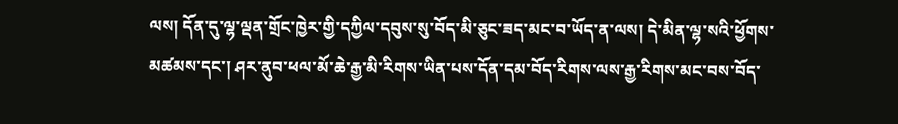ལས། དོན་དུ་ལྷ་ལྡན་གྲོང་ཁྱེར་གྱི་དཀྱིལ་དབུས་སུ་བོད་མི་ཅུང་ཟད་མང་བ་ཡོད་ན་ལས། དེ་མིན་ལྷ་སའི་ཕྱོགས་མཚམས་དང་། ཤར་ནུབ་ཕལ་མོ་ཆེ་རྒྱ་མི་རིགས་ཡིན་པས་དོན་དམ་བོད་རིགས་ལས་རྒྱ་རིགས་མང་བས་བོད་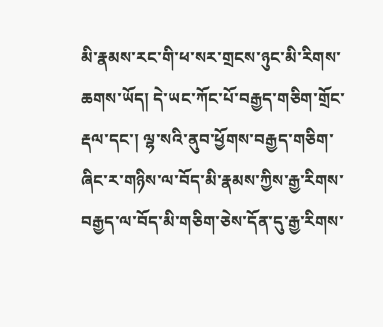མི་རྣམས་རང་གི་ཕ་སར་གྲངས་ཉུང་མི་རིགས་ཆགས་ཡོད། དེ་ཡང་ཀོང་པོ་བརྒྱད་གཅིག་གྲོང་རྡལ་དང་། ལྷ་སའི་ནུབ་ཕྱོགས་བརྒྱད་གཅིག་ཞིང་ར་གཉིས་ལ་བོད་མི་རྣམས་ཀྱིས་རྒྱ་རིགས་བརྒྱད་ལ་བོད་མི་གཅིག་ཅེས་དོན་དུ་རྒྱ་རིགས་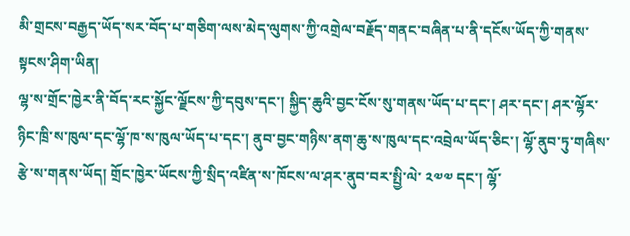མི་གྲངས་བརྒྱད་ཡོད་སར་བོད་པ་གཅིག་ལས་མེད་ལུགས་ཀྱི་འགྲེལ་བརྗོད་གནང་བཞིན་པ་ནི་དངོས་ཡོད་ཀྱི་གནས་སྟངས་ཤིག་ཡིན།
ལྷ་ས་གྲོང་ཁྱེར་ནི་བོད་རང་སྐྱོང་ལྗོངས་ཀྱི་དབུས་དང་། སྐྱིད་ཆུའི་བྱང་ངོས་སུ་གནས་ཡོད་པ་དང་། ཤར་དང་། ཤར་ལྷོར་ཉིང་ཁྲི་ས་ཁུལ་དང་ལྷོ་ཁ་ས་ཁུལ་ཡོད་པ་དང་། ནུབ་བྱང་གཉིས་ནག་ཆུ་ས་ཁུལ་དང་འབྲེལ་ཡོད་ཅིང་། ལྷོ་ནུབ་ཏུ་གཞིས་རྩེ་ས་གནས་ཡོད། གྲོང་ཁྱེར་ཡོངས་ཀྱི་སྲིད་འཛིན་ས་ཁོངས་ལ་ཤར་ནུབ་བར་སྤྱི་ལེ་ ༢༧༧ དང་། ལྷོ་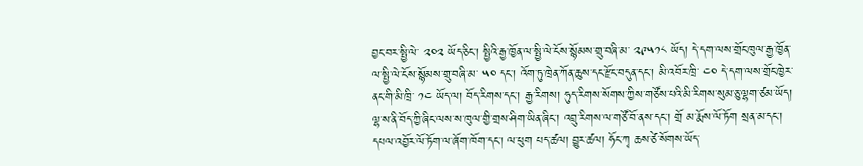བྱང་བར་སྤྱི་ལེ་ ༢༠༢ ཡོད་ཅིང་། སྤྱིའི་རྒྱ་ཁྱོན་ལ་སྤྱི་ལེ་ངོས་སྙོམས་གྲུ་བཞི་མ་ ༢༩༥༡༨ ཡོད། དེ་དག་ལས་གྲོང་ཁུལ་རྒྱ་ཁྱོན་ལ་སྤྱི་ལེ་ངོས་སྙོམས་གྲུ་བཞི་མ་ ༥༠ དང་། འོག་ཏུ་ཁྲེན་ཀོན་ཆུས་དང་རྫོང་བདུན་དང་། མི་འབོར་ཁྲི་ ༤༠ དེ་དག་ལས་གྲོང་ཁྱེར་ནང་གི་མི་ཁྲི་ ༡༤ ཡོད་ལ། བོད་རིགས་དང་། རྒྱ་རིགས། ཧུད་རིགས་སོགས་ཀྱིས་གཙོས་པའི་མི་རིགས་སུམ་ཅུ་ལྷག་ཙམ་ཡོད།
ལྷ་ས་ནི་བོད་ཀྱི་ཞིང་ལས་ས་ཁུལ་གྱི་གྲས་ཤིག་ཡིན་ཞིང་། འབྲུ་རིགས་ལ་གཙོ་བོ་ནས་དང་། གྲོ མ་རྨོས་ལོ་ཏོག སྲན་མ་དང་། དཔལ་འབྱོར་ལོ་ཏོག་ལ་ཞོག་ཁོག་དང་། ལ་ཕུག པད་ཚལ། བྱུར་ཚལ། ཧོང་ཀྭ ཆས་ཙེ་སོགས་ཡོད་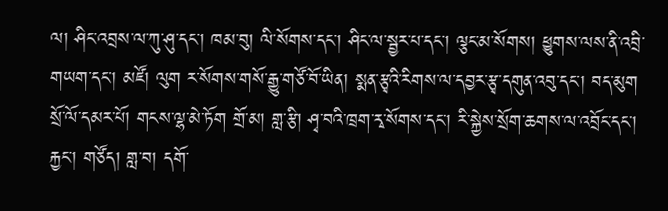ལ། ཤིང་འབྲས་ལ་ཀུ་ཤུ་དང་། ཁམ་བུ། ལི་སོགས་དང་། ཤིང་ལ་སྦྱར་པ་དང་། ལྕང་མ་སོགས། ཕྱུགས་ལས་ནི་འབྲི་གཡག་དང་། མཛོ། ལུག ར་སོགས་གསོ་རྒྱུ་གཙོ་བོ་ཡིན། སྨན་རྩྭའི་རིགས་ལ་དབྱར་རྩྭ་དགུན་འབུ་དང་། བད་མུག སྲོ་ལོ་དམར་པོ། གངས་ལྷ་མེ་ཏོག གྲོ་མ། གླ་རྩི། ཤྭ་བའི་ཁྲག་རྭ་སོགས་དང་། རི་སྐྱེས་སྲོག་ཆགས་ལ་འབྲོང་དང་། རྐྱང་། གཙོད། གླ་བ། དགོ་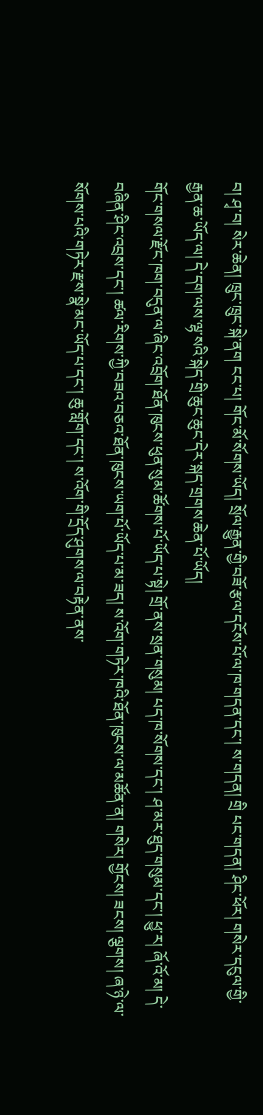བ། ཤྭ་བ། སེར་ཆེན། ཁྲུང་ཁྲུང་སྐེ་ནག ངང་པ། གོང་མོ་སོགས་ཡོད། སྲོལ་རྒྱུན་གྱི་བཟོ་རྩལ་དངོས་པོ་ལ་ཁ་གདན་དང་། ས་གདན། གྲི པང་གདན། ཤིང་ཕོར། གསེར་དངུལ་གྱི་རྒྱན་ཆ་ཡོད་ལ། དེ་དག་ལས་ལྷ་སའི་སྐེད་གྲི་ཆུང་ཆུང་དེར་སྐད་གྲགས་ཆེན་པོ་ཡོད།
གོང་གསལ་རྫོང་ཁག་བདུན་ལ་ཞིང་འབྲོག་ཐོན་ཁུངས་ཕུན་སུམ་ཚོགས་པོ་ཡོད་པ་སྟེ། གྲོ་ནས་སྲན་གསུམ། པད་ཁ་སོགས་དང་། ཤ་མར་ཐུད་གསུམ་དང་། ཕྱུ་ར། ཞོ་འོ་མ། དེ་བཞིན་ཤིང་འབྲས་དང་། ཚལ་རིགས་ཀྱི་བཟའ་བཅའ་ཐོན་ཁུངས་ཡག་པོ་ཡོད་པ་མ་ཟད། ས་འོག་གཏེར་ཁའི་ཐོན་ཁུངས་ལ་མཚོན་ན། གསེར། གྱོངས། ཟངས། ལྕགས། ཞ་ཉེ་ལ་སོགས་པའི་གཏེར་རྫས་སྣེ་མང་ཡོད་པ་དང་། ཆུ་གློག་དང་། ས་འོག་གི་དྲོད་ཤུགས་ལ་བརྟེན་ནས་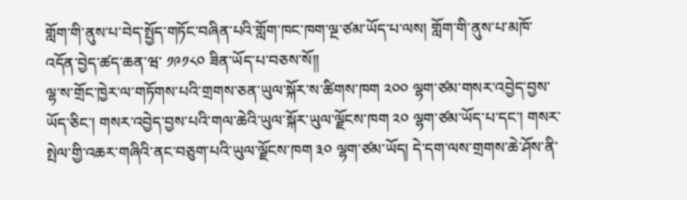གློག་གི་ནུས་པ་བེད་སྤྱོད་གཏོང་བཞིན་པའི་གློག་ཁང་ཁག་ལྔ་ཙམ་ཡོད་པ་ལས། གློག་གི་ནུས་པ་མཁོ་འདོན་བྱེད་ཚད་ཆན་ཝ་ ༡༩༡༨༠ ཟིན་ཡོད་པ་བཅས་སོ།།
ལྷ་ས་གྲོང་ཁྱེར་ལ་གཏོགས་པའི་གྲགས་ཅན་ཡུལ་སྐོར་ས་ཚིགས་ཁག ༢༠༠ ལྷག་ཙམ་གསར་འབྱེད་བྱས་ཡོད་ཅིང་། གསར་འབྱེད་བྱས་པའི་གལ་ཆེའི་ཡུལ་སྐོར་ཡུལ་ལྗོངས་ཁག ༢༠ ལྷག་ཙམ་ཡོད་པ་དང་། གསར་སྤེལ་གྱི་འཆར་གཞིའི་ནང་བཅུག་པའི་ཡུལ་ལྗོངས་ཁག ༣༠ ལྷག་ཙམ་ཡོད། དེ་དག་ལས་གྲགས་ཆེ་ཤོས་ནི་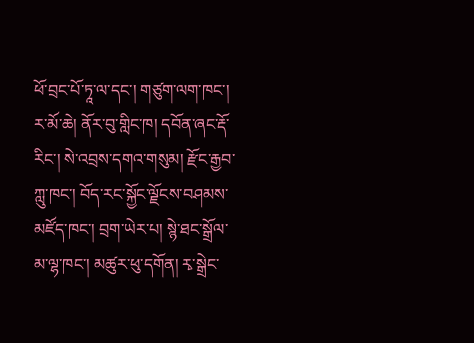ཕོ་བྲང་པོ་ཏཱ་ལ་དང་། གཙུག་ལག་ཁང་། ར་མོ་ཆེ། ནོར་བུ་གླིང་ཁ། དབོན་ཞང་རྡོ་རིང་། སེ་འབྲས་དགའ་གསུམ། རྫོང་རྒྱབ་ཀླུ་ཁང་། བོད་རང་སྐྱོང་ལྗོངས་བཤམས་མཛོད་ཁང་། བྲག་ཡེར་པ། སྙེ་ཐང་སྒྲོལ་མ་ལྷ་ཁང་། མཚུར་ཕུ་དགོན། རྭ་སྒྲེང་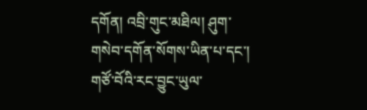དགོན། འབྲི་གུང་མཐིལ། ཤུག་གསེབ་དགོན་སོགས་ཡིན་པ་དང་། གཙོ་བོའི་རང་བྱུང་ཡུལ་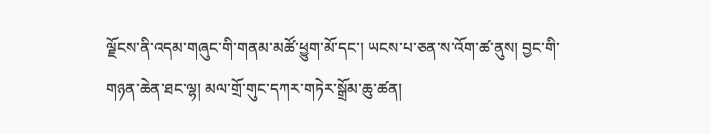ལྗོངས་ནི་འདམ་གཞུང་གི་གནམ་མཚོ་ཕྱུག་མོ་དང་། ཡངས་པ་ཅན་ས་འོག་ཚ་ནུས། བྱང་གི་གཉན་ཆེན་ཐང་ལྷ། མལ་གྲོ་གུང་དཀར་གཏེར་སྒྲོམ་ཆུ་ཚན།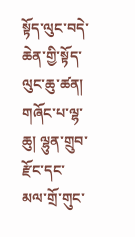སྟོད་ལུང་བདེ་ཆེན་གྱི་སྟོད་ལུང་ཆུ་ཚན། གཞོང་པ་ལྷ་ཆུ། ལྷུན་གྲུབ་རྫོང་དང་མལ་གྲོ་གུང་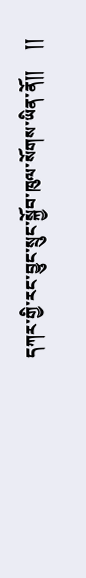དཀར་གྱི་རང་བྱུང་སྲུང་སྐྱོབ་ཁུལ་སོགས་ཡིན་ནོ།།     །།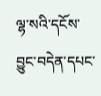ལྷ་སའི་དངོས་བྱུང་བདེན་དཔང་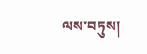ལས་བཏུས།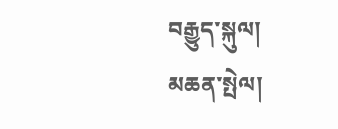བརྒྱུད་སྐུལ།
མཆན་སྤེལ།